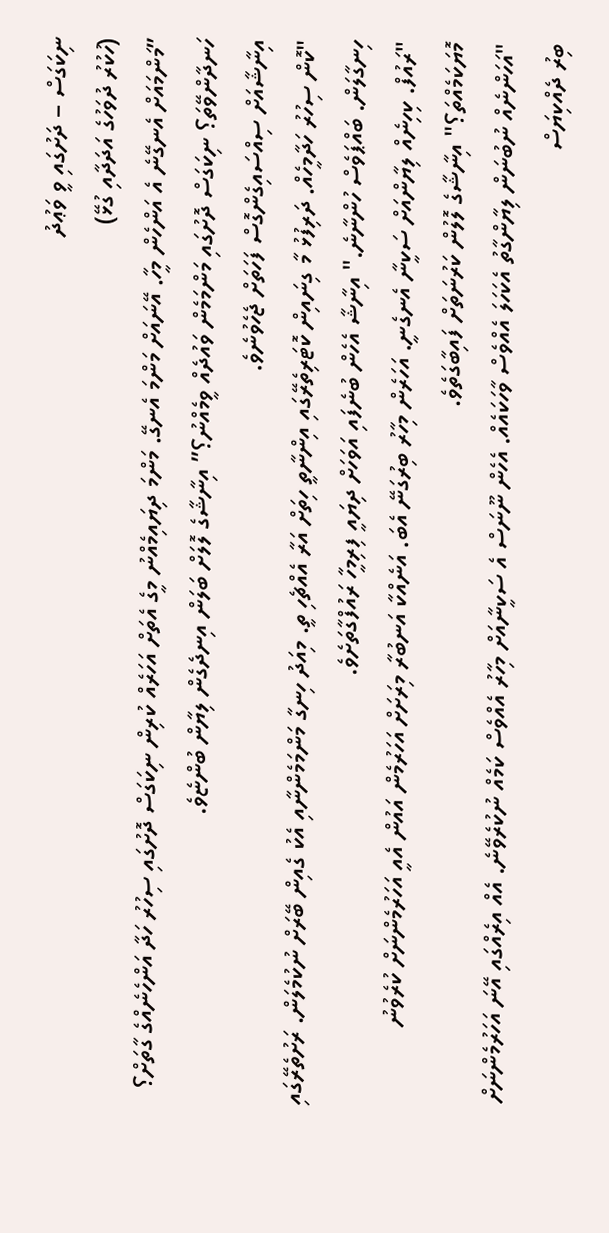ނިކަގަސް – ދަށުގައި ވީ ވަޢުދު
(ހުކުރު ދުވަހުގެ އަދަދާއި ގުޅޭ)
”މަންމައަށް އެނގޭނެ އެ އަންހެން މީހާ. އޭނައަށް މަންމަ އެނގޭ. މަންމަ ދިޔައިމެއްނު މީގެ އެތަށް އަހަރެއް ކުރިން ނިކަގަސް ދޮށުގައި ސިހުރު ހަދާ އަންހެނެއްގެ ގާތަށް؟ ހަނދާންވޭތަ؟ ނިކަގަސް ދޮށުގައި މަންމަމެން ވައުދެއް ވީމެއްނު؟” އިނާޝާގެ ލޮލަށް ބަލަން އިނދެގެން ލިޔާން ބުންޏެވެ.
އިނާޝާއަށް ސިއްސައިގެންގޮސް ފަހަތަށް ޖެހެވުނެވެ.
"ކޮން ސިހުރު ހަދާމީހެއް. ދަރިފުޅު މާ ގިނައިން ކޮޓަރިތެރޭގައި އިންނާތީ ހިތަށް އަރާ އެއްޗެހި ތީ. މިއަދު ހިނގާ މަންމަމެންނާއި އެކު ގެއިން ބޭރަށް ނުކުމެލަން. ރަށުތެރޭގައި ހިނގާލަން. ބައްޕަވެސް ހުންނާނެ." އިނާޝާ އެހެން ބުނެފައި އަވަހަށް ދިޔައީ ފިރިމީހާ ރައުފްގާތަށެވެ.
"ރައުފް. ކިހިނެއް ލިޔާންއަށް ސަކީނާ އެނގެނީ. އަހަރެން މިހާރު ބިރުގަނޭ އެބަ. އަނެއްކާ އަނބުރާ މިރަށަށް އަހަރުމެން އައުން އެއީ އަހަރުމެންނަށް ކުރެވުނު މޮޔަކަމެއްތަ؟" އިނާޝާގެ ލޮލުން ކަރުނަތަށް ފައިބާގަތެވެ.
"އަހަންނެއް ނުބުނަން ލިޔާންގާތު އެކަހަލަ އެއްވެސް ވާހަކައެއް. އެހެން ނޫނަސް އެ ސަކީނާއަށް މިހާރު އެއްވެސް ކަމެއް ނުކުރެވޭނެ. އެއް އިރެއްގައި އޭނަ އަހަރުމެންނަށް ބިރު ދެއްކިޔަސް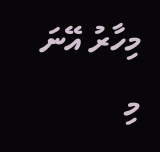މިހާރު އޭނަ މި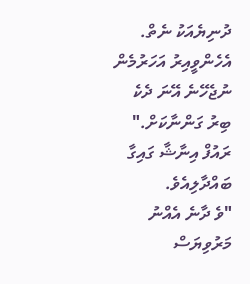ދުނިޔެއަކު ނެތް. އެހެންވީއިރު އަހަރުމެން ނުޖެހޭނެ އޭނަ ދެކެ ބިރު ގަންނާކަށް." ރައުފް އިނާޝާ ގައިގާ ބައްދާލިއެވެ.
"ވެ ދާނެ އެއްނު މަރުވިޔަސް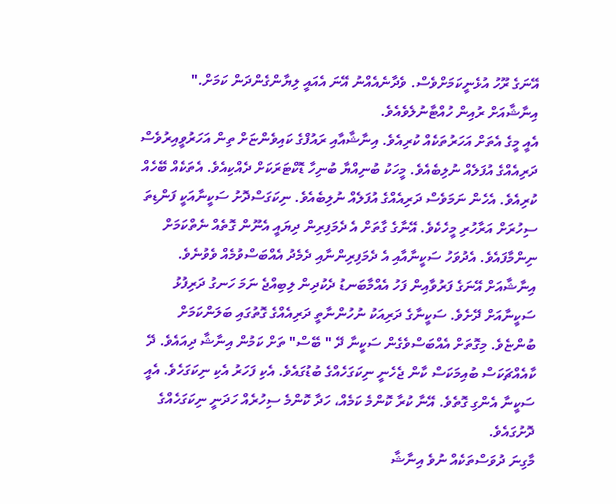އޭނަގެ ރޫހު އުޅެނީކަމަށްވެސް. ވެދާނެއެއްނު އޭނަ އެއައީ ލިޔާންގެންދަން ކަމަށް." އިނާޝާއަށް ރުއިން ހުއްޓާނުލެވެއެވެ.
އެއީ މީގެ އެތަށް އަހަރުތަކެއް ކުރިއެވެ. އިނާޝާއާއި ރައުފްގެ ކައިވެންޏަށް ތިން އަހަރުވީއިރުވެސް ދަރިއެއްގެ އުފަލެއް ނުލިބެއެވެ. މީހަކު ބުނިއްޔާ ބުނިހާ ޑޮކްޓަރަކަށް ދެއްކިއެވެ. އެތަކެއް ބޭހެއް ކުރިއެވެ. އެހެން ނަމަވެސް ދަރިއެއްގެ އުފަލެއް ނުލިބެއެވެ. ނިކަގަސްދޮށު ސަކީނާއަކީ ފަންޑިތަ ސިހުރަށް އަރާހުރި މީހެކެވެ. އޭނާގެ ގާތަށް އެ ދެމަފިރިން ދިޔައީ އެނޫން ގޮތެއް ނެތްކަމަށް ނިންމާފައެވެ. އެދުވަހު ސަކީނާއާއި އެ ދެމަފިރިންނާއި ދެމެދު އެއްބަސްވުމެއް ވެވުނެވެ. އިނާޝާއަށް އޭނަގެ ފަރުވާއިން ފަހު އެއްމާބަނޑު ދެކުދިން ލިބިއްޖެ ނަމަ ހަނގު ދަރިފުޅު ސަކީނާއަށް ދޭށެވެ. ސަކީނާގެ ދަރިއަކު ނުހުންނާތީ ދަރިއެއްގެ ގޮތުގައި ބަލަންކަމަށް ބުންޏެވެ. މިގޮތަށް އެއްބަސްވެގެން ސަކީނާ ދޭ " ބޭސް" ތަށް ކަމުން އިނާޝާ ދިއައެވެ. ދޭ ކާއެއްޗަކަސް ބުއިމަކަސް ކާން ޖެހެނީ ނިކަގަހެއްގެ ބުޑުގައެވެ. އެކި ފަހަރު އެކި ނިކަގަހެވެ. އެއީ ސަކީނާ އެންގި ގޮތެވެ. އޭނާ ކުރާ ކޮންމެ ކަމެއް، ހަދާ ކޮންމެ ސިހުރެއް ހަދަނީ ނިކަގަހެއްގެ ދޮށުގައެވެ.
މާގިނަ ދުވަސްތަކެއް ނުވެ އިނާޝާ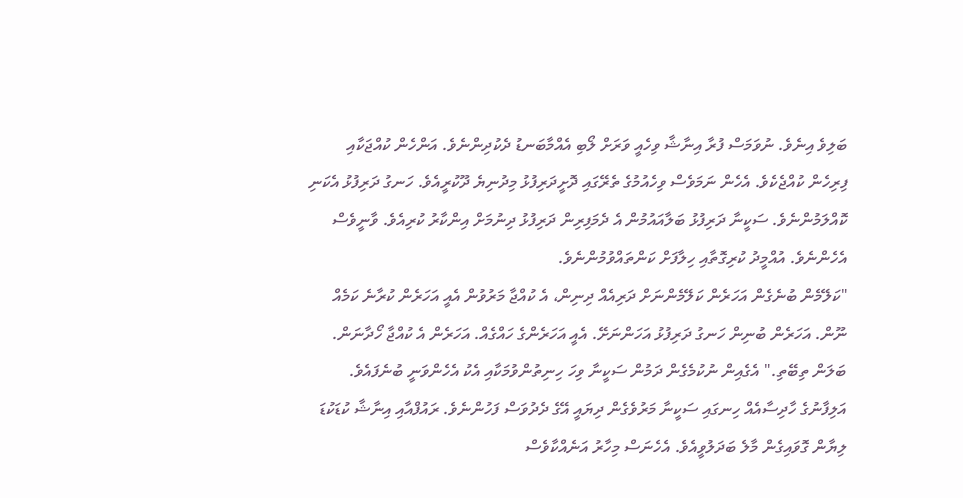ބަލިވެ އިނެވެ. ނުވަމަސް ފުރާ އިނާޝާ ވިހެއީ ވަރަށް ލޯބި އެއްމާބަނޑު ދެކުދިންނެވެ. އަންހެން ކުއްޖަކާއި ފިރިހެން ކުއްޖެކެވެ. އެހެން ނަމަވެސް ވިހެއުމުގެ ތެރޭގައި ދޮށީދަރިފުޅު މިދުނިޔެ ދޫކުރީއެވެ. ހަނގު ދަރިފުޅު އެކަނި ކޮއްލަމުންނެވެ. ސަކީނާ ދަރިފުޅު ބަލާއައުމުން އެ ދެމަފިރިން ދަރިފުޅު ދިނުމަށް އިންކާރު ކުރިއެވެ. ވާނީވެސް އެހެންނެވެ. އުއްމީދު ކުރިގޮތާއި ހިލާފަށް ކަންތައްވުމުންނެވެ.
"ކަލޭމެން ބުނެގެން އަހަރެން ކަލޭމެންނަށް ދަރިއެއް ދިނިން، އެ ކުއްޖާ މަރުވުން އެއީ އަހަރެން ކުރާނެ ކަމެއް ނޫން. އަހަރެން ބުނިން ހަނގު ދަރިފުޅު އަހަންނަށޭ. އެއީ އަހަރެންގެ ހައްގެއް. އަހަރެން އެ ކުއްޖާ ހޯދާނަން. ބަލަން ތިބޭތި." އެގެއިން ނުކުމެގެން ދަމުން ސަކީނާ ވިހަ ހިނިތުންވުމަކާއި އެކު އެހެންވަނީ ބުނެފައެވެ.
އަލިފާނުގެ ހާދިސާއެއް ހިނގައި ސަކީނާ މަރުވެގެން ދިޔައީ އޭގެ ދެދުވަސް ފަހުންނެވެ. ރައުފްއާއި އިނާޝާ ކުޑަކުޑަ ލިޔާން ގޮވައިގެން މާލެ ބަދަލުވީއެވެ. އެހެނަސް މިހާރު އަނެއްކާވެސް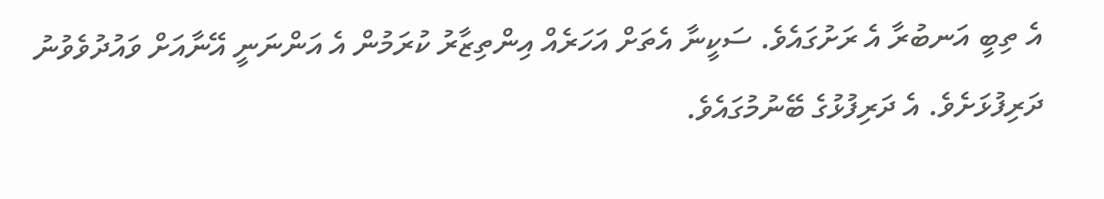އެ ތިބީ އަނބުރާ އެ ރަށުގައެވެ. ސަކީނާ އެތަށް އަހަރެއް އިންތިޒާރު ކުރަމުން އެ އަންނަނީ އޭނާއަށް ވައުދުވެވުނު ދަރިފުޅަށެވެ. އެ ދަރިފުޅުގެ ބޭނުމުގައެވެ.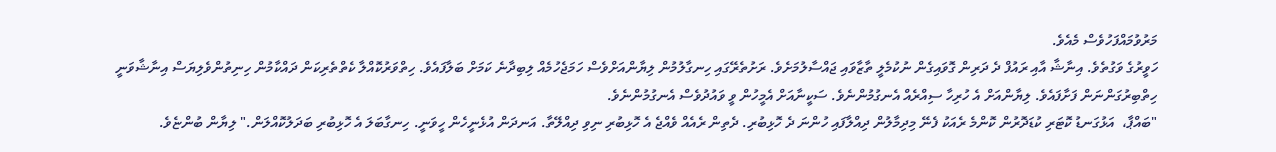މަރުވުމައްފަހުވެސް މެއެވެ.
ހަވީރުގެ ވަގުތެވެ. އިނާޝާ އާއި ރައުފް ދެ ދަރިން ގޮވައިގެން ނުކުމެލީ ތާޒާވައި ޖައްސާލުމަށެވެ. ރަށުތެރޭގައި ހިނގާލުމުން ލިޔާންއަށްވެސް ހަމަޖެހުމެއް ލިބިދާނެ ކަމަށް ބަލާފައެވެ. ހިތްވަރުކޮއްލާ ކެތްތެރިކަން ދައްކާމުން ހިނިތުންވެލިޔަސް އިނާޝާވަނީ ހިތްބިރުގަންނަން ފަށާފައެވެ. ލިޔާންއަށް އެ ހުރިހާ ސިއްރެއް އެނގުމުންނެވެ. ސަކީނާއަށް އެމީހުން ވީ ވައުދުވެސް އެނގުމުންނެވެ.
"ބައްޕާ،  އަޅުގަނޑު ކޮޓަރި ކުޑަދޮރުން ކޮންމެ ރެއަކު ފެނޭ މިދިމާލުން ދިއްލާފައި ހުންނަ ދެ ހޮޅިބުރި. ދެތިން ރެއެއް ވެއްޖެ އެ ހޮޅިބުރި ނިވި ދިއްލޭތާ. އަނދަން އުޅެނީހެން ހީވަނީ. ހިނގާބަލަ އެ ހޮޅިބުރި ބަދަލުކޮއްލަން." ލިޔާން ބުންޏެވެ.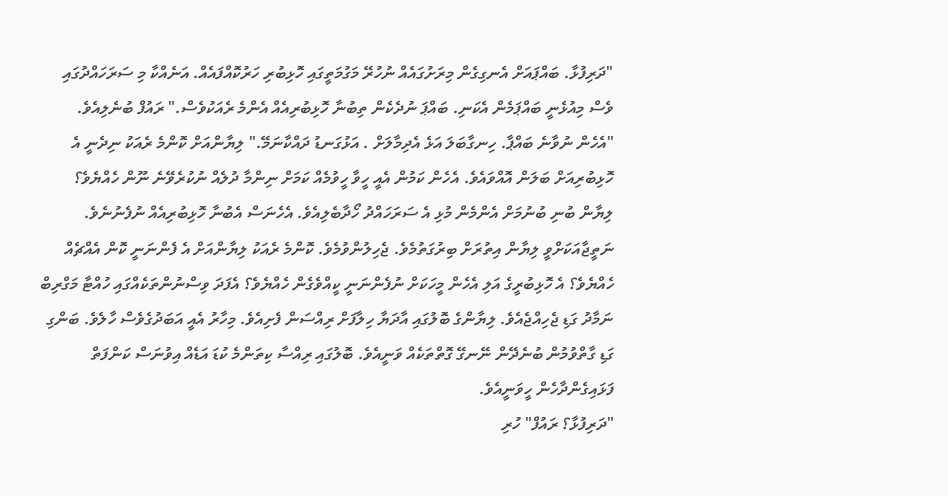"ދަރިފުޅާ. ބައްޕައަށް އެނގިގެން މިރަށުގައެއް ނުހުރޭ މަގުމަތީގައި ހޮޅިބުރި ހަރުކޮއްފައެއް. އަނެއްކާ މި ސަރަހައްދުގައި ވެސް މިއުޅެނީ ބައްޕަމެން އެކަނި. ބައްޕަ ނުދެކެން ތިބުނާ ހޮޅިބުރިއެއް އެންމެ ރެއަކުވެސް." ރައުފް ބުނެލިއެވެ.
"އެހެން ނުވާނެ ބައްޕާ. ހިނގާބަލަ އަޅެ އެދިމާލަށް . އަޅުގަނޑު ދައްކާނަމޭ." ލިޔާންއަށް ކޮންމެ ރެއަކު ނިދެނީ އެ ހޮޅިބުރިއަށް ބަލަން އޮއްވައެވެ. އެހެން ކަމުން އެއީ ހީވާ ހީވުމެއް ކަމަށް ނިންމާ ދުލެއް ނުކުރެވޭނެ ނޫން ހެއްޔެވެ؟
ލިޔާން ބުނި ބުނުމަށް އެންމެން މުޅި އެ ސަރަހައްދު ހޯދާބެލިއެވެ. އެހެނަސް އެބުނާ ހޮޅިބުރިއެއް ނުފެނުނެވެ. ނަތީޖާއަކަށްވީ ލިޔާން އިތުރަށް ބިރުގަތުމެވެ. ޖެހިލުންވުމެވެ. ކޮންމެ ރެއަކު ލިޔާންއަށް އެ ފެންނަނީ ކޮން އެއްޗެއް ހެއްޔެވެ؟ އެ ހޮޅިބުރީގެ އަލި އެހެން މީހަކަށް ނުފެންނަނީ ކީއްވެގެން ހެއްޔެވެ؟ އެފަދަ ވިސްނުންތަކެއްގައި ހުއްޓާ މަގްރިބް ނަމާދު ގަޑި ޖެހިއްޖެއެވެ. ލިޔާންގެ ބޮލުގައި އާދަޔާ ހިލާފަށް ރިއްސަން ފެށިއެވެ. މިހާރު އެއީ އަބަދުގެވެސް ހާލެވެ. ބަންގި ގަޑި ގާތްވުމުން ބުނެދޭން ނޭނގޭ ގޮތްތަކެއް ވަނީއެވެ. ބޮލުގައި ރިއްސާ ކިތަންމެ ކުޑަ އަޑެއް އިވުނަސް ކަންފަތް ފަޅައިގެންދާހެން ހީވަނީއެވެ.
"ދަރިފުޅާ؟ ރައުފް" ހުރި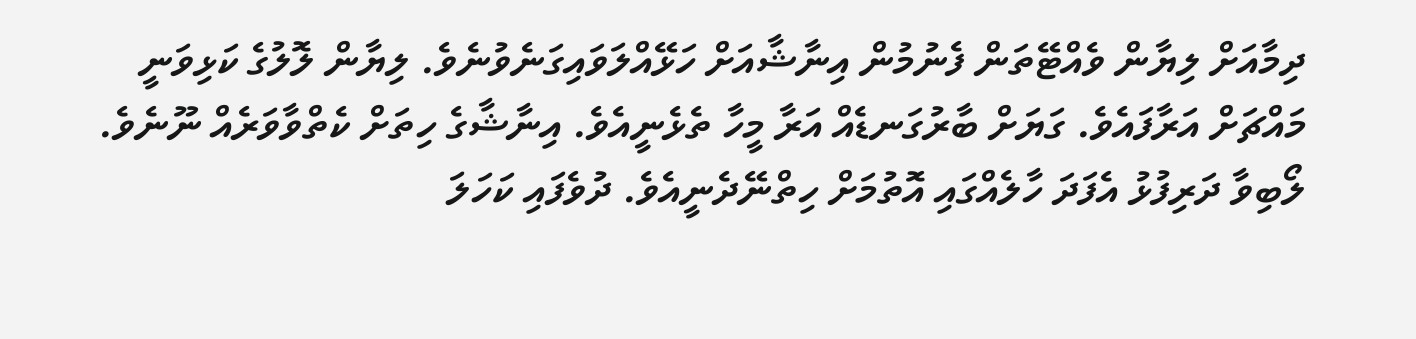ދިމާއަށް ލިޔާން ވެއްޓޭތަން ފެނުމުން އިނާޝާއަށް ހަޅޭއްލަވައިގަނެވުނެވެ. ލިޔާން ލޮލުގެ ކަޅިވަނީ މައްޗަށް އަރާފައެވެ. ގަޔަށް ބާރުގަނޑެއް އަރާ މީހާ ތެޅެނީއެވެ. އިނާޝާގެ ހިތަށް ކެތްވާވަރެއް ނޫނެވެ. ލޯބިވާ ދަރިފުޅު އެފަދަ ހާލެއްގައި އޮތުމަށް ހިތްނޭދެނީއެވެ. ދުވެފައި ކަހަލަ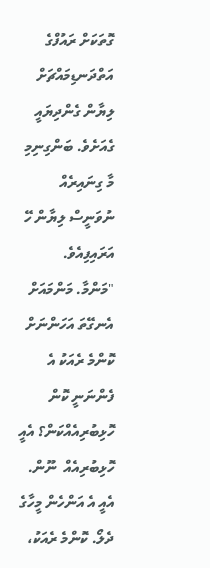ގޮތަކަށް ރައުފްގެ އަތްދަނޑިމައްޗަށް ލިޔާން ގެންދިޔައީ ގެއަށެވެ. ބަންގިނިމި މާ ގިނައިރެއް ނުވަނީސް ލިޔާން ހޭ އަރައިފިއެވެ.
"މަންމާ. މަންމައަށް އެނގޭތަ އަހަންނަށް ކޮންމެ ރެއަކު އެ ފެންނަނީ ކޮން ހޮޅިބުރިއެއްކަން؟ އެއީ ހޮޅިބުރިއެއް  ނޫން. އެއީ އެ އަންހެން މީހާގެ ދެލޯ. ކޮންމެ ރެއަކު،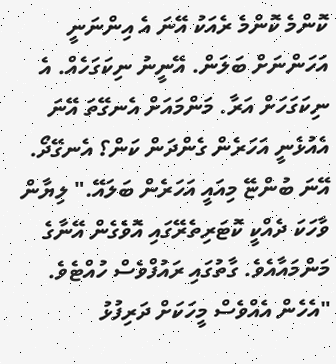ކޮންމެ ކޮންމެ ރެއަކު އޭނަ އެ އިންނަނީ އަހަންނަށް ބަލަން. އޭނީނު ނިކަގަހެއް. އެ ނިކަގަހަށް އަރާ. މަންމައަށް އެނގޭތަ އޭނަ އެއުޅެނީ އަހަރެން ގެންދަން ކަން؟ އެނގޭދޯ. އޭނަ ބުންޏޭ މިއައީ އަހަރެން ބަލައޭ." ލިޔާން ވާހަކަ ދެއްކީ ކޮޓަރިތެރޭގައި އޮވެގެން އޭނާގެ މަންމައާއެވެ. ގާތުގައި ރައުފްވެސް ހުއްޓެވެ.
"އެހެން އެއްވެސް މީހަކަށް ދަރިފުޅު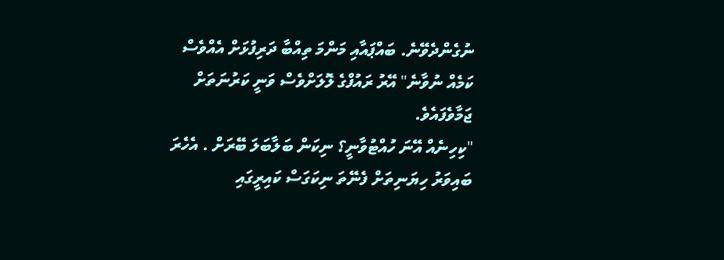ނުގެންދެވޭނެ. ބައްޕައާއި މަންމަ ތިއްބާ ދަރިފުޅަށް އެއްވެސް ކަމެއް ނުވާނެ" އޭރު ރައުފްގެ ލޮލަށްވެސް ވަނީ ކަރުނަތަށް ޖަމާވެފައެވެ.
"ކިހިނެއް އޭނަ ހުއްޓުވާނީ؟ ނިކަން ބަލާބަލަ ބޭރަށް . އެހެރަ ބައިވަރު ހިޔަނިތަށް ފެނޭތަ ނިކަގަސް ކައިރީގައި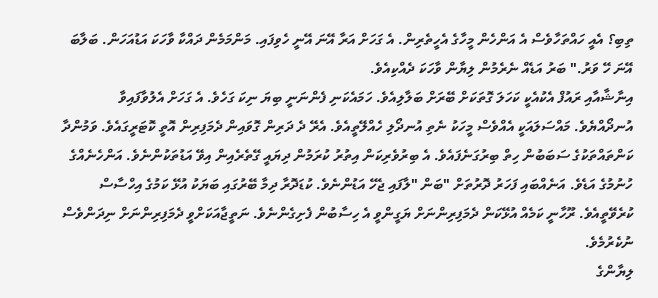ތިބި؟ އެއީ ހައްތަހާވެސް އެ އަންހެން މީހާގެ އެހީތެރިން. އެ ގަހަށް އަރާ އޭނަ އޭނީ ހެވިފައި. މަންމަމެން ދައްކާ ވާހަކަ އަޑުއަހަން. ބަލާބަ އޭނަ ހޭ ވަރު." ބަރު އަޑެއް ނެރެމުން ލިޔާން ވާހަކަ ދެއްކިއެވެ.
އިނާޝާއާއި ރައުފް އެކުއެކީ ކަހަލަ ގޮތަކަށް ބޭރަށް ބަލާލިއެވެ. ހަމައެކަނި ފެންނަނީ ބިޔަ ނިކަ ގަހެވެ. އެ ގަހަށް އެލުވާފައިވާ އުނދޯއްޔެވެ. މައްސަލައަކީ އެއްވެސް މީހަކު ނެތި އުނދޯލި ހެއްލޭތީއެވެ. އެރޭ ދެ ދަރިން ގޮވައިން ދެމަފިރިން އޮތީ ކޮޓަރީގައެވެ. ވަމުންދާ ކަންތައްތަކުގެ ސަބަބުން ހިތް ބިރުގަނެފައެވެ. އެ ބިރުވެރިކަން އިތުރު ކުރަމުން ދިޔައީ ގޭތެރެއިން އިވޭ އަޑުތަކުންނެވެ. އަންހެނެއްގެ ހުނުމުގެ އަޑެވެ. އަނެއްބައި ފަހަރު ދޮރުތަށް "ބަން "ލާފައި ޖެހޭ އަޑުންނެވެ. ކުޑަދޮރާ ދިމާ ބޭރުގައި ބަޔަކު އުޅޭ ކަމުގެ އިހްސާސް ކުރެވޭތީއެވެ. ރޫހާނީ ކަމެއް އުޅޭކަން ދެމަފިރިންނަށް ޔަގީންވީ އެ ހިސާބުން ފެށިގެންނެވެ. ނަތީޖާއަކަށްވީ ދެމަފިރިންނަށް ނިދަންވެސް ނުކެރުމެވެ.
ލިޔާންގެ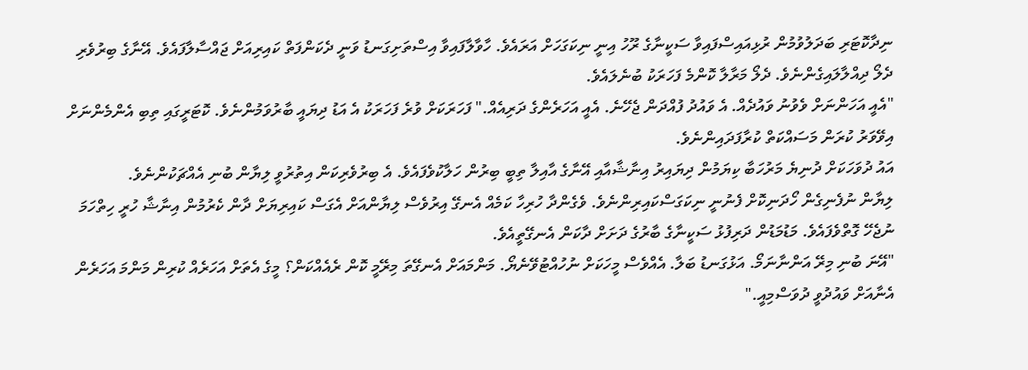ނިދާކޮޓަރި ބަދަލުވުމުން ރުޅިއައިސްފައިވާ ސަކީނާގެ ރޫހު އިނީ ނިކަގަހަށް އަރައެވެ. ހާވާލާފައިވާ އިސްތަށިގަނޑު ވަނީ ދެކަންފަތް ކައިރިއަށް ޖައްސާލާފައެވެ. އޭނާގެ ބިރުވެރި ދެލޯ ދިއްލާލައިގެންނެވެ. ދެލޯ މަރާލާ ކޮންމެ ފަހަރަކު ބުނެލައެވެ.
"އެއީ އަހަންނަށް ވެވުނު ވައުދެއް. އެ ވައުދު ފުއްދަން ޖެހޭނެ. އެއީ އަހަރެންގެ ދަރިއެއް." ފަހަރަކަށް ވުރެ ފަހަރަކު އެ އަޑު ދިޔައީ ބާރުވަމުންނެވެ. ކޮޓަރީގައި ތިބި އެންމެންނަށް އިވޭވަރު ކުރަން މަސައްކަތް ކުރާފަދައިންނެވެ.
އައު ދުވަހަކަށް ދުނިޔެ މަރުހަބާ ކިޔަމުން ދިޔައިރު އިނާޝާއާއި އޭނާގެ އާއިލާ ތިބީ ބިރުން ހަލާކުވެފައެވެ. އެ ބިރުވެރިކަން އިތުރުވީ ލިޔާން ބުނި އެއްޗަކުންނެވެ.
ލިޔާން ނުފެނިގެން ހޯދަނިކޮށް ފެނުނީ ނިކަގަސްކައިރިންނެވެ. ވެގެންދާ ހުރިހާ ކަމެއް އެނގޭ އިރުވެސް ލިޔާންއަށް އެގަސް ކައިރިޔަށް ދާން ކެރުމުން އިނާޝާ ހުރީ ހިތްހަމަ ނުޖެހޭ ގޮތްވެފައެވެ. މަޑުމަޑުން ދަރިފުޅު ސަކީނާގެ ބާރުގެ ދަށަށް ދާކަން އެނގޭތީއެވެ.
"އޭނަ ބުނި މިރޭ އަންނާނަމޯ. އަޅުގަނޑު ބަލާ. އެއްވެސް މީހަކަށް ނުހުއްޓުވޭނެޔޯ. މަންމައަށް އެނގޭތަ މިރޭމީ ކޮން ރެއެއްކަން؟ މީގެ އެތަށް އަހަރެއް ކުރިން މަންމަ އަހަރެން އެނާއަށް ވައުދުވީ ދުވަސްމިއީ."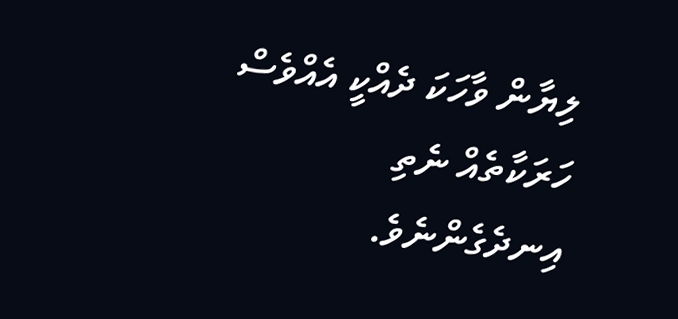ލިޔާން ވާހަކަ ދެއްކީ އެއްވެސް ހަރަކާތެއް ނެތި އިނދެގެންނެވެ.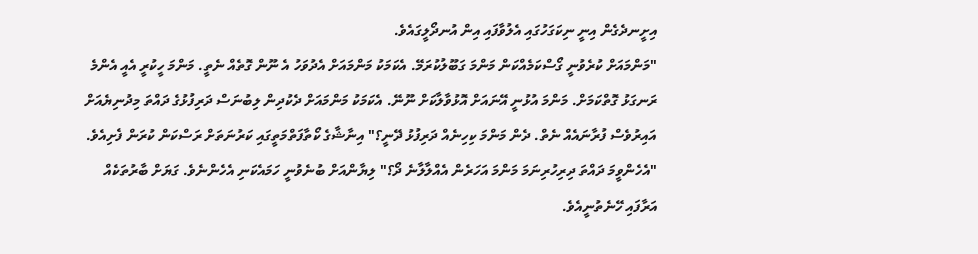އިށީނދެގެން އިނީ ނިކަގަހުގައި އެލުވާފައި އިން އުނދޯލީގައެވެ.
"މަންމައަށް ކުރެވުނީ ގޯސްކަމެއްކަން މަންމަ ގަބޫލުކުރަމޭ. އެކަމަކު މަންމައަށް އެދުވަހު އެ ނޫން ގޮތެއް ނެތީ. މަންމަ ހީކުރީ އެއީ އެންމެ ރަނގަޅު ގޮތްކަމަށް. މަންމަ އުޅުނީ އޭނައަށް އޮޅުވާލާކަށް ނޫނޭ. އެކަމަކު މަންމައަށް ދެކުދިން ލިބުނަސް ދަރިފުޅުގެ ދައްތަ މިދުނިޔެއަށް އައިރުވެސް ފުރާނައެއް ނެތް. ދެން މަންމަ ކިހިނެއް ދަރިފުޅު ދޭނީ؟" އިނާޝާގެ ކޯތާފަތްމަތީގައި ކަރުނަތަށް ރަސްކަން ކުރަން ފެށިއެވެ.
"އެހެންވީމަ ދައްތަ ދިރިހުރިނަމަ މަންމަ އަހަރެން އެއްލާލާނެ ދޯ؟" ލިޔާންއަށް ބުނެވުނީ ހަމައެކަނި އެހެންނެވެ. ގަޔަށް ބާރުތަކެއް އަރާފައި ހޭނެތުނީއެވެ.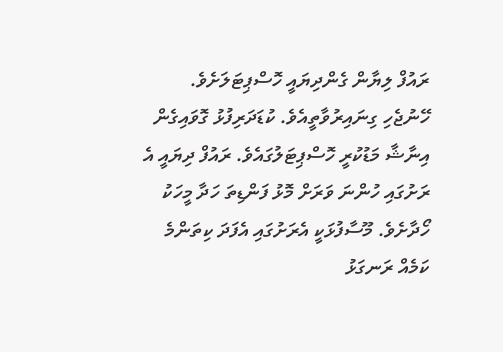ރައުފް ލިޔާން ގެންދިޔައީ ހޮސްޕިޓަލަށެވެ. ހޭނުޖެހި ގިނައިރުވާތީއެވެ. ކުޑަދަރިފުޅު ގޮވައިގެން އިނާޝާ މަޑުކުރީ ހޮސްޕިޓަލުގައެވެ. ރައުފް ދިޔައީ އެ ރަށުގައި ހުންނަ ވަރަށް މޮޅު ފަންޑިތަ ހަދާ މީހަކު ހޯދާށެވެ. މޫސާފުޅަކީ އެރަށުގައި އެފަދަ ކިތަންމެ ކަމެއް ރަނގަޅު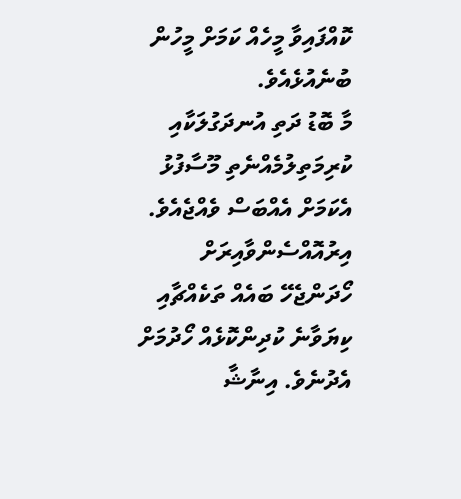ކޮއްފައިވާ މީހެއް ކަމަށް މީހުން ބުނެއުޅެއެވެ.
މާ ބޮޑު ދަތި އުނދަގުލަކާއި ކުރިމަތިލުމެއްނެތި މޫސާފުޅު އެކަމަށް އެއްބަސް ވެއްޖެއެވެ. އިރުއޮއްސެންވާއިރަށް ހޯދަންޖެހޭ ބައެއް ތަކެއްޗާއި ކިޔަވާނެ ކުދިންކޮޅެއް ހޯދުމަށް އެދުނެވެ. އިނާޝާ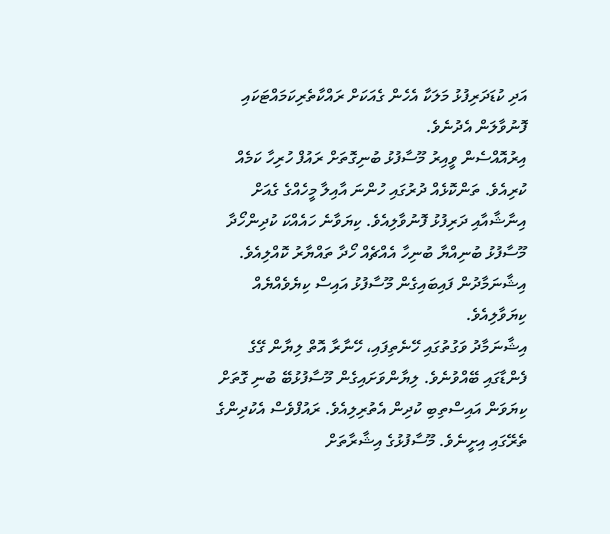އަދި ކުޑަދަރިފުޅު މަލަކާ އެހެން ގެއަކަށް ރައްކާތެރިކަމައްޓަކައި ފޮނުވާލަން އެދުނެވެ.
އިރުއޮއްސެން ވީއިރު މޫސާފުޅު ބުނިގޮތަށް ރައުފް ހުރިހާ ކަމެއް ކުރިއެވެ. ތަންކޮޅެއް ދުރުގައި ހުންނަ އާއިލާ މީހެއްގެ ގެއަށް އިނާޝާއާއި ދަރިފުޅު ފޮނުވާލިއެވެ. ކިޔަވާނެ ހައެއްކަ ކުދިންހޯދާ މޫސާފުޅު ބުނިއްޔާ ބުނިހާ އެއްޗެއް ހޯދާ ތައްޔާރު ކޮއްލިއެވެ. އިޝާނަމާދުން ފައިބައިގެން މޫސާފުޅު އައިސް ކިޔެވެއްޔެއް ކިޔަވާލިއެވެ.
އިޝާނަމާދު ވަގުތުގައި ހޭނެތިފައި، ހޭނާރާ އޮތް ލިޔާން ގޭގެ ފެންޑާގައި ބޭއްވުނެވެ. ލިޔާންވަށައިގެން މޫސާފުޅުބޭ ބުނި ގޮތަށް ކިޔަވަން އައިސްތިބި ކުދިން އެތުރިލިއެވެ. ރައުފްވެސް އެކުދިންގެ ތެރޭގައި އިށީނެވެ. މޫސާފުޅުގެ އިޝާރާތަށް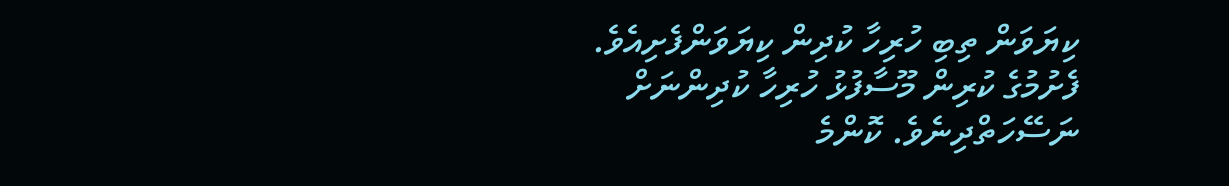ކިޔަވަން ތިބި ހުރިހާ ކުދިން ކިޔަވަންފެށިއެވެ. ފެށުމުގެ ކުރިން މޫސާފުޅު ހުރިހާ ކުދިންނަށް ނަސޭހަތްދިނެވެ. ކޮންމެ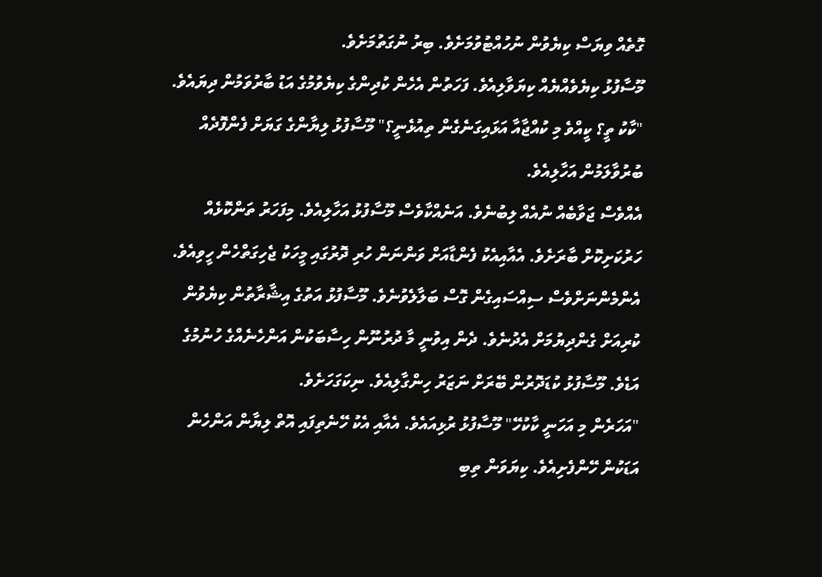ގޮތެއް ވިޔަސް ކިޔެވުން ނުހުއްޓުވުމަށެވެ. ބިރު ނުގަތުމަށެވެ.
މޫސާފުޅު ކިޔެވެއްޔެއް ކިޔަވާލިއެވެ. ފަހަތުން އެހެން ކުދިންގެ ކިޔެވުމުގެ އަޑު ބާރުވަމުން ދިޔައެވެ.
"ކާކު ތީ؟ ކީއްވެ މި ކުއްޖާއާ އަޅައިގަނެގެން ތިއުޅެނީ؟" މޫސާފުޅު ލިޔާންގެ ގަޔަށް ފެންފޮދެއް ބުރުވާލަމުން އަހާލިއެވެ.
އެއްވެސް ޖަވާބެއް ނުއެއް ލިބުނެވެ. އަނެއްކާވެސް މޫސާފުޅު އަހާލިއެވެ. މިފަހަރު ތަންކޮޅެއް ހަރުކަށިކޮށް ބާރަށެވެ. އެއާއިއެކު ފެންޑާއަށް ވަންނަން ހުރި ދޮރުގައި މީހަކު ޖެހިގަތްހެން ހީވިއެވެ. އެންމެންނަށްވެސް ސިއްސައިގެން ގޮސް ބަލާލެވުނެވެ. މޫސާފުޅު އަތުގެ އިޝާރާތުން ކިޔެވުން ކުރިއަށް ގެންދިޔުމަށް އެދުނެވެ. ދެން އިވުނީ މާ ދުރުނޫން ހިސާބަކުން އަންހެނެއްގެ ހުނުމުގެ އަޑެވެ. މޫސާފުޅު ކުޑަދޮރުން ބޭރަށް ނަޒަރު ހިންގާލިއެވެ. ނިކަގަހަށެވެ.
"އަހަރެން މި އަހަނީ ކާކުހޭ" މޫސާފުޅު ރުޅިއައެވެ. އެއާއި އެކު ހޭނެތިފައި އޮތް ލިޔާން އަންހެން އަޑަކުން ހޭންފެށިއެވެ. ކިޔަވަން ތިބި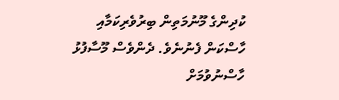ކުދިންގެ މޫނުމަތިން ބިރުވެރިކަމާއި ހާސްކަން ފެނުނެވެ. ދެންވެސް މޫސާފުޅު ހާސްނުވުމަށް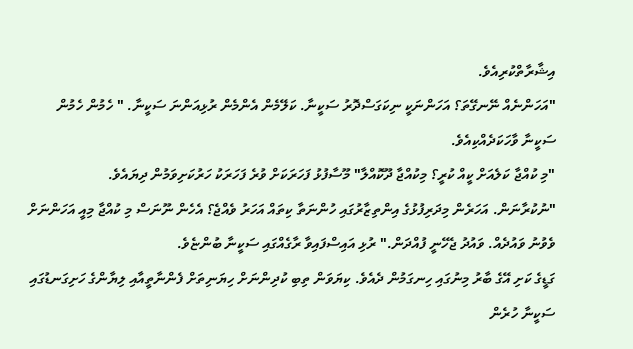އިޝާރާތްކުރިއެވެ.
"އަހަންނެއް ނޭނގޭތަ؟ އަހަންނަކީ ނިކަގަސްދޮރު ސަކީނާ. ކަލޭމެން އެންމެން ރުޅިއަންނަ ސަކީނާ. " ހެމުން ހެމުން ސަކީނާ ވާހަކަދެއްކިއެވެ.
"މި ކުއްޖާ ކަލެއަށް ކީއް ކުރީ؟ މިކުއްޖާ ދޫކޮއްލާ" މޫސާފުޅު ފަހަރަކަށް ވުރެ ފަހަރަކު ހަރުކަށިވަމުން ދިޔައެވެ.
"ނުކުރާނަން. އަހަރެން މިދަރިފުޅުގެ އިންތިޒާރުގައި ހުންނަތާ ކިތައް އަހަރު ވެއްޖެ؟ އެހެން ނޫނަސް މި ކުއްޖާ މިއީ އަހަންނަށް ވެވުނު ވައުދެއް. ވައުދު ޖެހޭނީ ފުއްދަން." ރުޅި އައިސްފައިވާ ރާގެއްގައި ސަކީނާ ބުންޏެވެ.
ގަޑީގެ ކަށި އޭގެ ބާރު މިނުގައި ހިނގަމުން ދެއެވެ. ކިޔަވަން ތިބި ކުދިންނަށް ހިޔަނިތަށް ފެންނާތީއާއި ލިޔާންގެ ހަށިގަނޑުގައި ސަކީނާ ހުރެން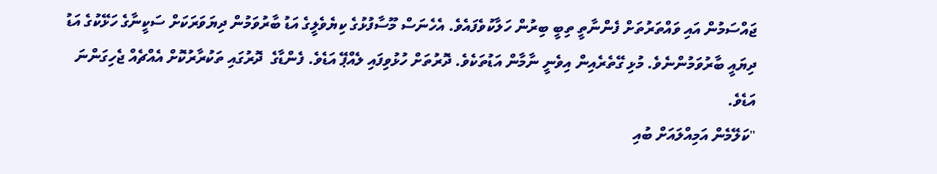ޖައްސަމުން އައި ވައްތަރުތަށް ފެންނާތީ ތިބީ ބިރުން ހަލާކުވެފައެވެ. އެހެނަސް މޫސާފުޅުގެ ކިޔެވެލީގެ އަޑު ބާރުވަމުން ދިޔަވަރަކަށް ސަކީނާގެ ހަޅޭކުގެ އަޑު ދިޔައީ ބާރުވަމުންނެވެ. މުޅި ގޭތެރެއިން އިވެނީ ނާމާން އަޑުތަކެވެ. ދޮރުތަށް ހުޅުވިފައި ލެއްޕޭ އަޑެވެ. ފެންޑާގެ  ދޮރުގައި ތަކުރާރުކޮށް އެއްޗެއް ޖެހިގަންނަ އަޑެވެ.
"ކަލޭމެން އަމިއްލައަށް ބުއި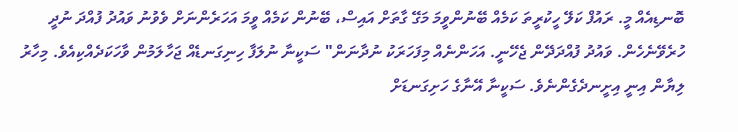ބޮނޑިއެއް މީ. ރައުފް ކަލޭ ހީކުރީތަ ކަމެއް ބޭނުންވީމަ މަގޭ ގާތަށް އައިސް، ބޭނުން ކަމެއް ވީމަ އަހަރެންނަށް ވެވުނު ވައުދު ފުއްދަ ނުދީ ހުރެވޭނެހެން. ވައުދު ފުއްދަދޭން ޖެހޭނީ. އަހަންނެއް މިފަހަރަކު ނުދާނަން" ސަކީނާ ނުލަފާ ހިނިގަނޑެއް ޖަހާލަމުން ވާހަކަދެއްކިއެވެ. މިހާރު ލިޔާން އިނީ އިށީނދެގެންނެވެ. ސަކީނާ އޭނާގެ ހަށިގަނޑަށް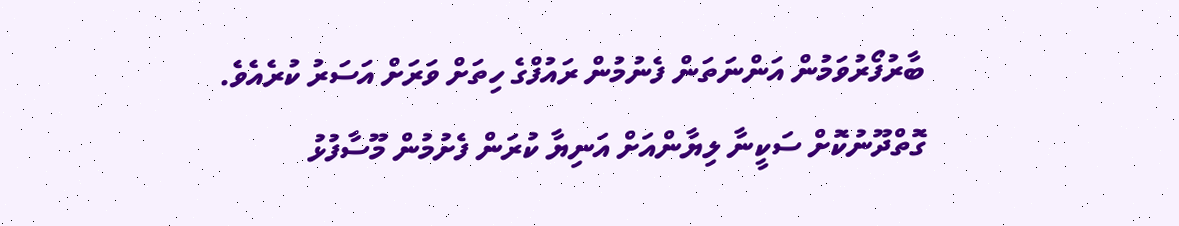ބާރުފޯރުވަމުން އަންނަތަން ފެނުމުން ރައުފްގެ ހިތަށް ވަރަށް އަސަރު ކުރެއެވެ.
ގޮތްދޫނުކޮށް ސަކީނާ ލިޔާންއަށް އަނިޔާ ކުރަން ފެށުމުން މޫސާފުޅު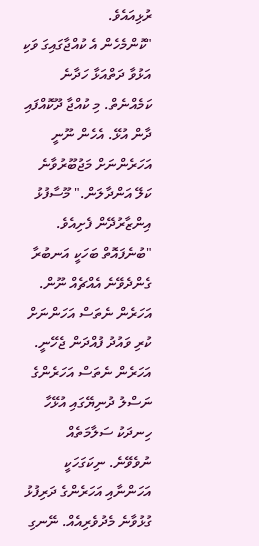ރުޅިއައެވެ.
"ކޮންމެހެން އެ ކުއްޖާގައިގަ ވަކި އަޅުވާ ދަތްއަޅާ ހަދާނެ ކަމެއްނެތް. މި ކުއްޖާ ދޫކޮއްފައި ދާން އުޅޭ. އެހެން ނޫނީ އަހަރެންނަށް މަޖުބޫރުވާނެ ކަލޭ އަންދާލަން." މޫސާފުޅު އިންޒާރުދޭން ފެށިއެވެ.
"ބުނެފައޮތް ބަހަކީ އަނބުރާ ގެންދެވޭނެ އެއްޗެއް ނޫން. އަހަރެން ނެތަސް އަހަންނަށް ކުރި ވައުދު ފުއްދަން ޖެހޭނީ. އަހަރެން ނެތަސް އަހަރެންގެ ނަސްލު ދުނިޔޭގައި އުޅޭހާ ހިނދަކު ސަލާމަތެއް ނުވެވޭނެ. ނިކަގަހަކީ އަހަންނާއި އަހަރެންގެ ދަރިފުޅު ގުޅުވާނެ މެދުވެރިއެއް. ނޭނގި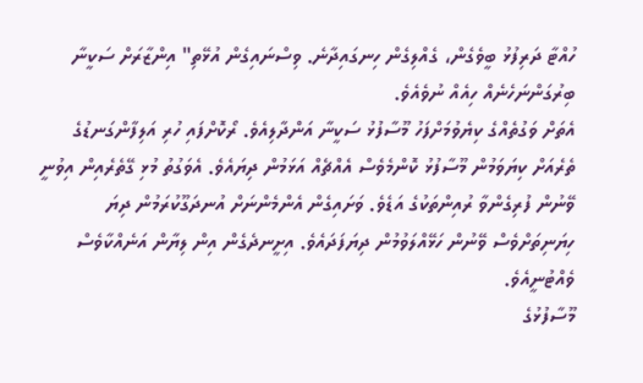ހުއްޓާ ދަރިފުޅު ބީވެގެން، ގެއްލިގެން ހިނގައިދާނެ. ވިސްނައިގެން އުޅޭތި" އިންޒާރަށް ސަކީނާ ބިރުގަންނަހެނެއް ހިއެއް ނުވެއެވެ.
އެތަށް ވަގުތެއްގެ ކިޔެވުމަށްފަހު މޫސާފުޅު ސަކީނާ އަންދާލިއެވެ. ރޯކޮށްފައި ހުރި އަލިފާންގަނޑުގެ ތެރެއަށް ކިޔަވަމުން މޫސާފުޅު ކޮންމެވެސް އެއްޗެއް އަޅަމުން ދިޔައެވެ. އެވަގުތު މުޅި ގޭތެރެއިން އިވުނީ ވޭނުން ފުރިގެންވާ ރުއިންތަކުގެ އަޑެވެ. ވަށައިގެން އެންމެންނަށް އުނދަގޫކުރަމުން ދިޔަ ހިޔަނިތަށްވެސް ވޭނުން ހަޅޭއްލަވުމުން ދިޔަފަދައެވެ. އިށީނދެގެން އިން ލިޔާން އަނެއްކާވެސް ވެއްޓުނީއެވެ.
މޫސާފުޅުގެ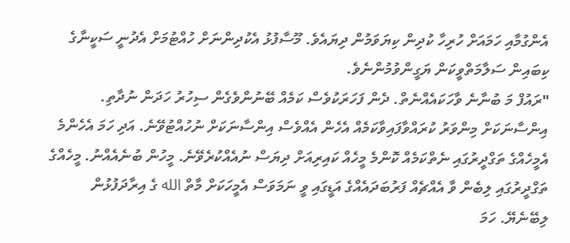އެންގުމާއި ހަމައަށް ހުރިހާ ކުދިން ކިޔަވަމުން ދިޔައެވެ. މޫސާފުޅު އެކުދިންނަށް ހުއްޓުމަށް އެދުނީ ސަކީނާގެ ކިބައިން ސަލާމަތްވީކަން ޔަގީންވުމުންނެވެ.
"ރައުފް މަ ބުނާނެ ވާހަކައެއްނެތް. ދެން ފަހަރަކުވެސް ކަމެއް ބޭނުންވެގެން ސިހުރު ހަދަން ނުދާތި. އިންސާނަކަށް މިންވަރު ކުރައްވާފައިވާކަމެއް އެހެން އެއްވެސް އިންސާނަކަށް ނުހުއްޓުވޭނެ. އަދި ހަމަ އެހެންމެ އެމީހެއްގެ ތަގްދީރުގައި ނެތްކަމެއް ކޮންމެ މީހެއް ކައިރިއަށް ދިޔަސް ނުއެއްކުރެވޭނެ. މީހުން ބުނެއެއްނު. މީހެއްގެ ތަގްދީރުގައި ލިބެން ވާ އެއްޗެއް ފަރުބަދައެއްގެ އަޑީގައި ވީ ނަމަވަސް އެމީހަކަށް މާތް الله ގެ އިރާދަފުޅުން ލިބޭނެޔޭ. ހަމަ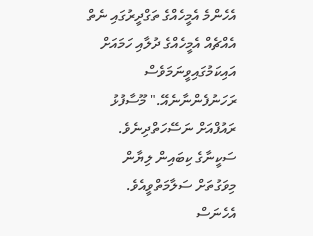އެހެންމެ އެމީހެއްގެ ތަގްދީރުގައި ނެތް އެއްޗެއް އެމީހެއްގެ ދުލާއި ހަމައަށް އައިކަމުގައިވީނަމަވެސް ރަހަނުފެންނާނެއޭ." މޫސާފުޅު ރައުފްއަށް ނަސޭހަތްދިނެވެ.
ސަކީނާގެ ކިބައިން ލިޔާން މިވަގުތަށް ސަލާމަތްވީއެވެ. އެހެނަސް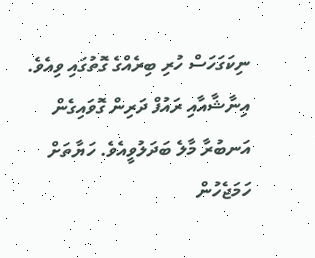ނިކަގަހަސް ހުރި ބިރެއްގެ ގޮތުގައި ވިއެވެ. އިނާޝާއާއި ރައުފް ދަރިން ގޮވައިގެން އަނބުރާ މާލެ ބަދަލުވީއެވެ. ހަޔާތަށް ހަމަޖެހުން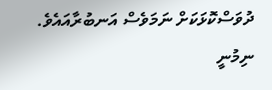ދުވަސްކޮޅަކަށް ނަމަވެސް އަނބުރާއައެވެ.
ނިމުނީ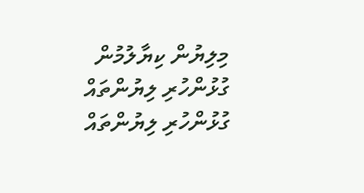މިލިޔުން ކިޔާލުމުން
ގުޅުންހުރި ލިޔުންތައް
ގުޅުންހުރި ލިޔުންތައް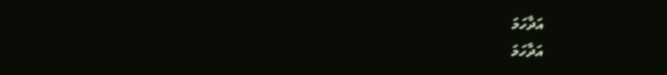އަދާހަމަ
އަދާހަމަ